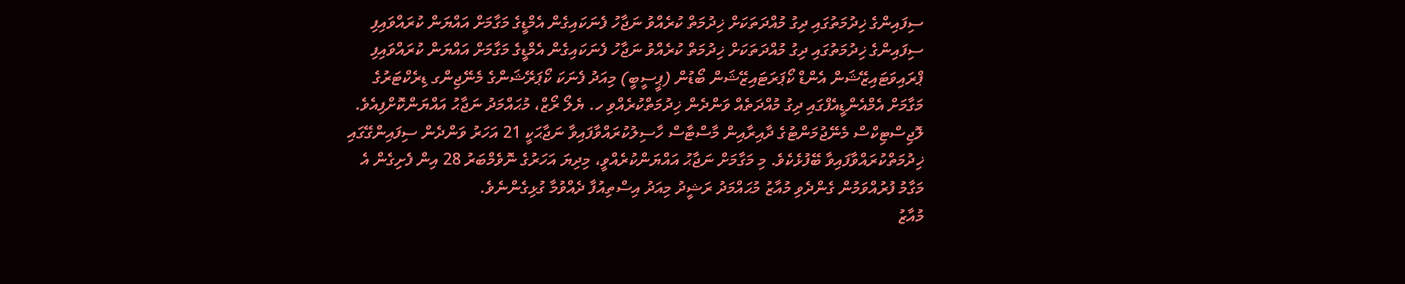ސިފައިންގެ ޚިދުމަތުގައި ދިގު މުއްދަތަކަށް ޚިދުމަތް ކުރެއްވު ނަޖާހު ފެނަކައިގެން އެމްޑީގެ މަގާމަށް އައްޔަން ކުރައްވައިފި
ސިފައިންގެ ޚިދުމަތުގައި ދިގު މުއްދަތަކަށް ޚިދުމަތް ކުރެއްވު ނަޖާހު ފެނަކައިގެން އެމްޑީގެ މަގާމަށް އައްޔަން ކުރައްވައިފި
ޕްރައިވަޓައިޒޭޝަން އެންޑް ކޯޕަރަޓައިޒޭޝަން ބޯޑުން (ޕީސީބީ) މިއަދު ފެނަކަ ކޯޕަރޭޝަންގެ މެނޭޖިންގ ޑިރެކްޓަރުގެ މަގާމަށް އެމްއެންޑީއެފްގައި ދިގު މުއްދަތެއް ވަންދެން ޚިދުމަތްކުރެއްވި ހ. ޔެލޯ ރޯޒް، މުޙައްމަދު ނަޖާޙު އައްޔަންކޮށްފިއެވެ.
ލޮޖިސްޓިކްސް މެނޭޖުމަންޓުގެ ދާއިރާއިން މާސްޓާސް ހާސިލުކުރައްވާފައިވާ ނަޖާޙަކީ 21 އަހަރު ވަންދެން ސިފައިންގޭގައި ޚިދުމަތްކުރައްވާފައިވާ ބޭފުޅެކެވެ. މި މަގާމަށް ނަޖާޙު އައްޔަންކުރެއްވީ، މިދިޔަ އަހަރުގެ ނޮވެމްބަރު 28 އިން ފެށިގެން އެ މަގާމު ފުރުއްވަމުން ގެންދެވި މުއާޒު މުޙައްމަދު ރަޝީދު މިއަދު އިސްތިއުފާ ދެއްވުމާ ގުޅިގެންނެވެ.
މުއާޒު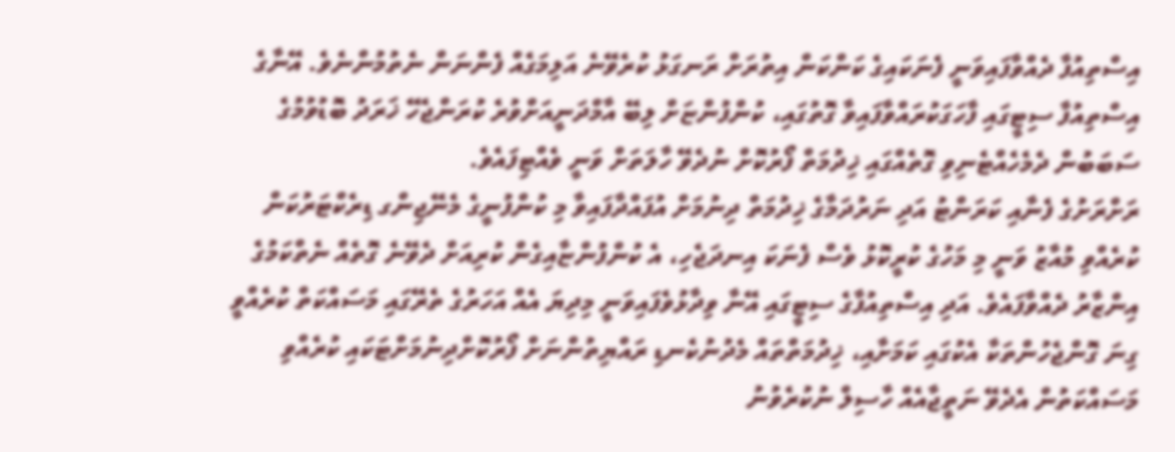އިސްތިއުފާ ދެއްވާފައިވަނީ ފެނަކައިގެ ކަންކަން އިތުރަށް ރަނގަޅު ކުރެވޭނެ އަލިމަގެއް ފެންނަން ނެތުމުންނެވެ. އޭނާގެ އިސްތިއުފާ ސިޓީގައި ފާހަގަކުރައްވާފައިވާ ގޮތުގައި، ކުންފުންޏަށް ލިބޭ އާމްދަނީއަށްވުރެ ކުރަންޖެހޭ ޚަރަދު ބޮޑުވުމުގެ ސަބަބުން ދެމެހެއްޓެނިވި ގޮތެއްގައި ޚިދުމަތް ފޯރުކޮށް ނުދެވޭ ހާލަތަށް ވަނީ ވެއްޓިފައެވެ.
ރަށްރަށުގެ ފެނާއި ކަރަންޓު އަދި ނަރުދަމާގެ ޚިދުމަތް ދިނުމަށް އުފައްދާފައިވާ މި ކުންފުނީގެ މެނޭޖިންގ ޑިރެކްޓަރުކަން ކުރެއްވި މުއާޒު ވަނީ މި މަހުގެ ކުރީކޮޅު ވެސް ފެނަކަ އިނދަޖެހި، އެ ކުންފުންޏާއިގެން ކުރިއަށް ދެވޭނެ ގޮތެއް ނެތްކަމުގެ އިންޒާރު ދެއްވާފައެވެ. އަދި އިސްތިއުފާގެ ސިޓީގައި އޭނާ ވިދާޅުވެފައިވަނީ މިދިޔަ އެއް އަހަރުގެ ތެރޭގައި މަސައްކަތް ކުރެއްވީ ގިނަ ގޮންޖެހުންތަކާ އެކުގައި ކަމަށާއި، ޚިދުމަތްތައް މެދުނުކެނޑި ރައްޔިތުންނަށް ފޯރުކޮށްދިނުމަށްޓަކައި ކުރެއްވި މަސައްކަތުން އެދެވޭ ނަތީޖާއެއް ހާސިލް ނުކުރެވުނު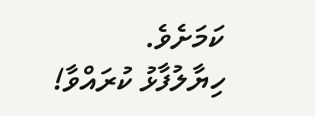ކަމަށެވެ.
ހިޔާލުފާޅު ކުރައްވާ!